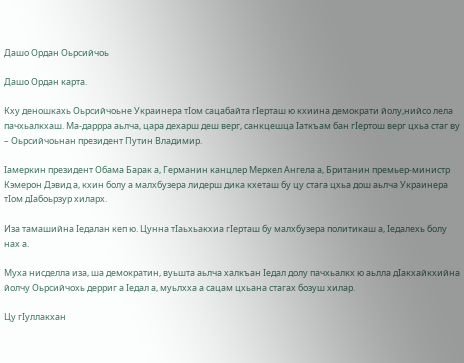Дашо Ордан Оьрсийчоь

Дашо Ордан карта.

Кху деношкахь Оьрсийчоьне Украинера тIом сацабайта гIерташ ю кхиина демократи йолу,нийсо лела пачхьалкхаш. Ма-даррра аьлча, цара дехарш деш верг, санкцешца Iаткъам бан гIертош верг цхьа стаг ву – Оьрсийчоьнан президент Путин Владимир.

Iамеркин президент Обама Барак а, Германин канцлер Меркел Ангела а, Британин премьер-министр Кэмерон Дэвид а, кхин болу а малхбузера лидерш дика кхеташ бу цу стага цхьа дош аьлча Украинера тIом дIабоьрзур хиларх.

Иза тамашийна Iедалан кеп ю. Цунна тIаьхьакхиа гIерташ бу малхбузера политикаш а, Iедалехь болу нах а.

Муха нисделла иза, ша демократин, вуьшта аьлча халкъан Iедал долу пачхьалкх ю аьлла дIакхайкхийна йолчу Оьрсийчохь дерриг а Iедал а, муьлхха а сацам цхьана стагах бозуш хилар.

Цу гIуллакхан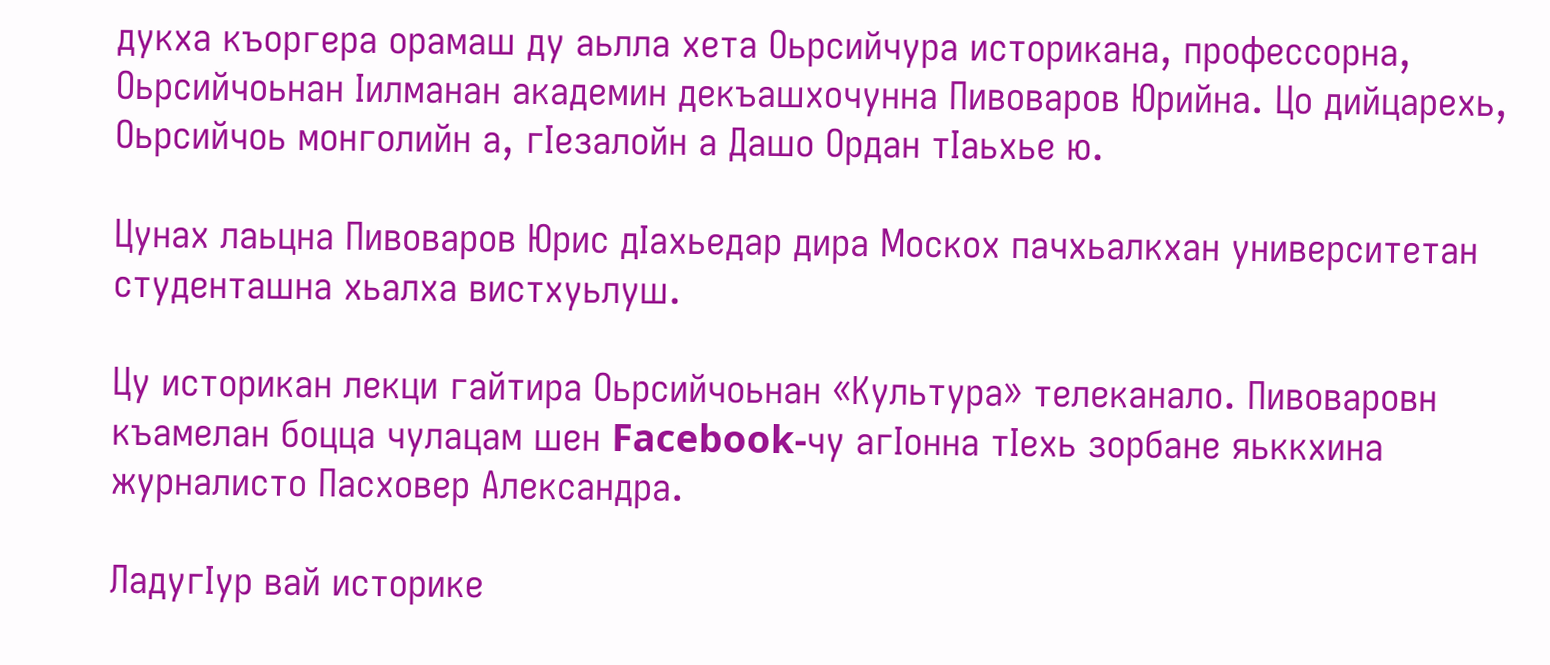дукха къоргера орамаш ду аьлла хета Оьрсийчура историкана, профессорна, Оьрсийчоьнан Iилманан академин декъашхочунна Пивоваров Юрийна. Цо дийцарехь, Оьрсийчоь монголийн а, гIезалойн а Дашо Ордан тIаьхье ю.

Цунах лаьцна Пивоваров Юрис дIахьедар дира Москох пачхьалкхан университетан студенташна хьалха вистхуьлуш.

Цу историкан лекци гайтира Оьрсийчоьнан «Культура» телеканало. Пивоваровн къамелан боцца чулацам шен Facebook-чу агIонна тIехь зорбане яьккхина журналисто Пасховер Александра.

ЛадугIур вай историке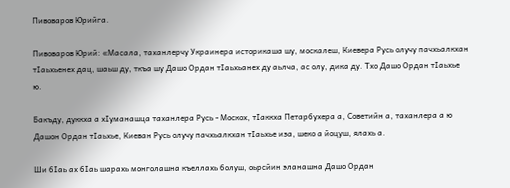Пивоваров Юрийга.

Пивоваров Юрий: «Масала, таханлерчу Украинера историкаша шу, москалеш, Киевера Русь олучу пачхьалкхан тIаьхьенех дац, шаьш ду, ткъа шу Дашо Ордан тIаьхьанех ду аьлча, ас олу, дика ду. Тхо Дашо Ордан тIаьхье ю.

Бакъду, дуккха а хIуманашца таханлера Русь - Москох, тIаккха Петарбухера а, Советийн а, таханлера а ю Дашон Ордан тIаьхье, Киеван Русь олучу пачхьалкхан тIаьхье иза, шеко а йоцуш, ялахь а.

Ши бIаь ах бIаь шарахь монголашна къеллахь болуш, оьрсйин эланашна Дашо Ордан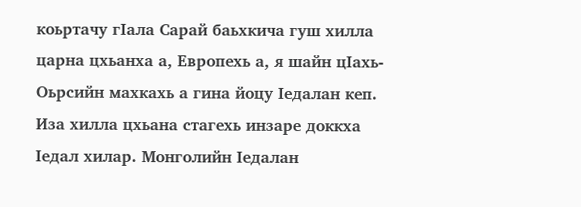коьртачу гIала Сарай баьхкича гуш хилла царна цхьанха а, Европехь а, я шайн цIахь-Оьрсийн махкахь а гина йоцу Iедалан кеп. Иза хилла цхьана стагехь инзаре доккха Iедал хилар. Монголийн Iедалан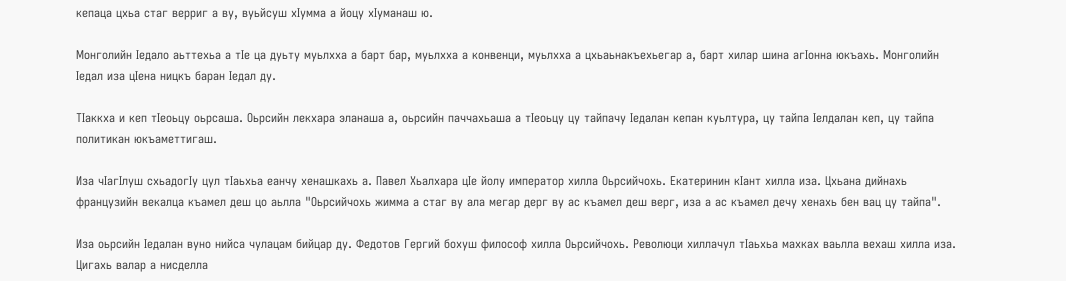кепаца цхьа стаг верриг а ву, вуьйсуш хIумма а йоцу хIуманаш ю.

Монголийн Iедало аьттехьа а тIе ца дуьту муьлхха а барт бар, муьлхха а конвенци, муьлхха а цхьаьнакъехьегар а, барт хилар шина агIонна юкъахь. Монголийн Iедал иза цIена ницкъ баран Iедал ду.

ТIаккха и кеп тIеоьцу оьрсаша. Оьрсийн лекхара эланаша а, оьрсийн паччахьаша а тIеоьцу цу тайпачу Iедалан кепан куьлтура, цу тайпа Iелдалан кеп, цу тайпа политикан юкъаметтигаш.

Иза чIагIлуш схьадогIу цул тIаьхьа еанчу хенашкахь а. Павел Хьалхара цIе йолу император хилла Оьрсийчохь. Екатеринин кIант хилла иза. Цхьана дийнахь французийн векалца къамел деш цо аьлла "Оьрсийчохь жимма а стаг ву ала мегар дерг ву ас къамел деш верг, иза а ас къамел дечу хенахь бен вац цу тайпа".

Иза оьрсийн Iедалан вуно нийса чулацам бийцар ду. Федотов Гергий бохуш философ хилла Оьрсийчохь. Революци хиллачул тIаьхьа махках ваьлла вехаш хилла иза. Цигахь валар а нисделла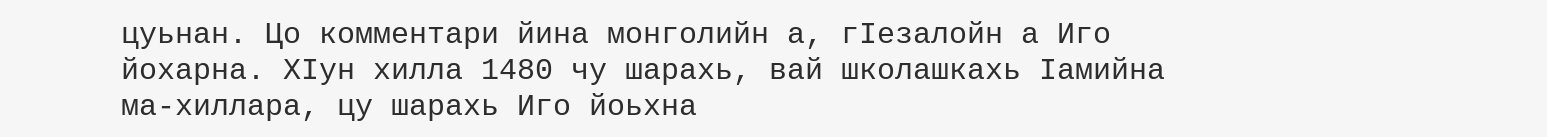цуьнан. Цо комментари йина монголийн а, гIезалойн а Иго йохарна. ХIун хилла 1480 чу шарахь, вай школашкахь Iамийна ма-хиллара, цу шарахь Иго йоьхна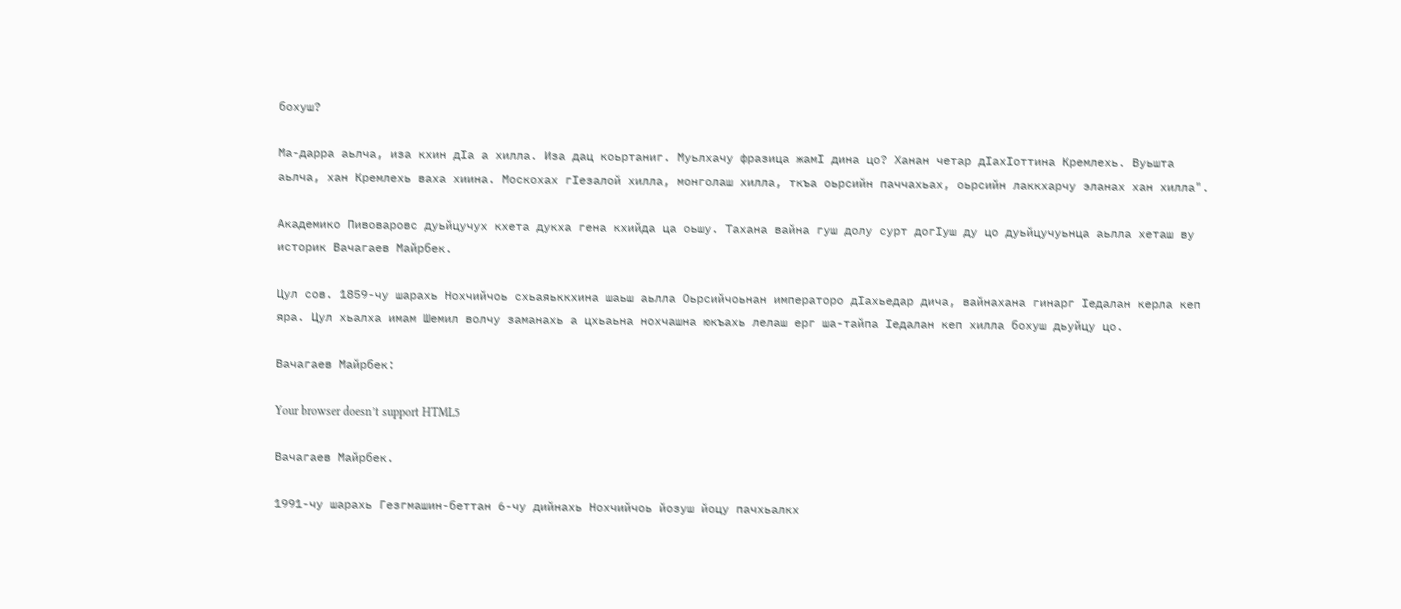бохуш?

Ма-дарра аьлча, иза кхин дIа а хилла. Иза дац коьртаниг. Муьлхачу фразица жамI дина цо? Ханан четар дIахIоттина Кремлехь. Вуьшта аьлча, хан Кремлехь ваха хиина. Москохах гIезалой хилла, монголаш хилла, ткъа оьрсийн паччахьах, оьрсийн лаккхарчу эланах хан хилла".

Академико Пивоваровс дуьйцучух кхета дукха гена кхийда ца оьшу. Тахана вайна гуш долу сурт догIуш ду цо дуьйцучуьнца аьлла хеташ ву историк Вачагаев Майрбек.

Цул сов. 1859-чу шарахь Нохчийчоь схьаяьккхина шаьш аьлла Оьрсийчоьнан императоро дIахьедар дича, вайнахана гинарг Iедалан керла кеп яра. Цул хьалха имам Шемил волчу заманахь а цхьаьна нохчашна юкъахь лелаш ерг ша-тайпа Iедалан кеп хилла бохуш дьуйцу цо.

Вачагаев Майрбек:

Your browser doesn’t support HTML5

Вачагаев Майрбек.

1991-чу шарахь Гезгмашин-беттан 6-чу дийнахь Нохчийчоь йозуш йоцу пачхьалкх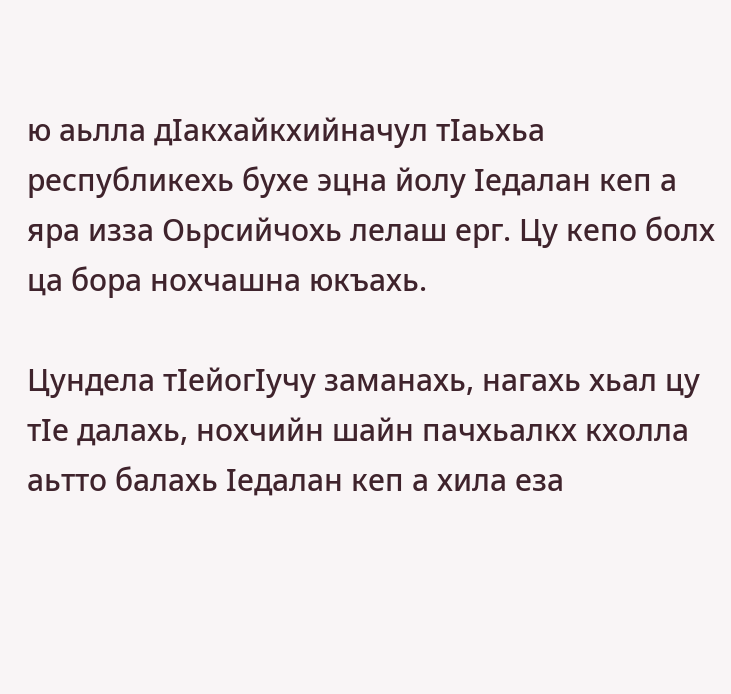ю аьлла дIакхайкхийначул тIаьхьа республикехь бухе эцна йолу Iедалан кеп а яра изза Оьрсийчохь лелаш ерг. Цу кепо болх ца бора нохчашна юкъахь.

Цундела тIейогIучу заманахь, нагахь хьал цу тIе далахь, нохчийн шайн пачхьалкх кхолла аьтто балахь Iедалан кеп а хила еза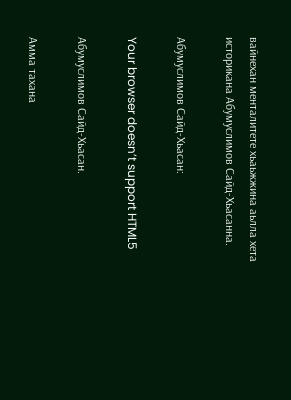вайнехан менталитете хьаьжжина аьлла хета историкана Абумуслимов Сайд-Хьасанна.

Абумуслимов Сайд-Хьасан:

Your browser doesn’t support HTML5

Абумуслимов Сайд-Хьасан.

Амма тахана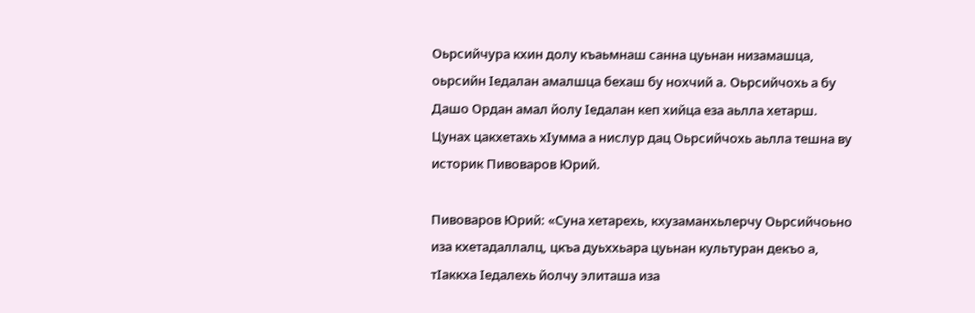Оьрсийчура кхин долу къаьмнаш санна цуьнан низамашца, оьрсийн Iедалан амалшца бехаш бу нохчий а. Оьрсийчохь а бу Дашо Ордан амал йолу Iедалан кеп хийца еза аьлла хетарш. Цунах цакхетахь хIумма а нислур дац Оьрсийчохь аьлла тешна ву историк Пивоваров Юрий.

Пивоваров Юрий: «Суна хетарехь, кхузаманхьлерчу Оьрсийчоьно иза кхетадаллалц, цкъа дуьххьара цуьнан культуран декъо а, тIаккха Iедалехь йолчу элиташа иза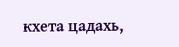кхета цадахь,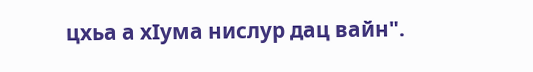цхьа а хIума нислур дац вайн".